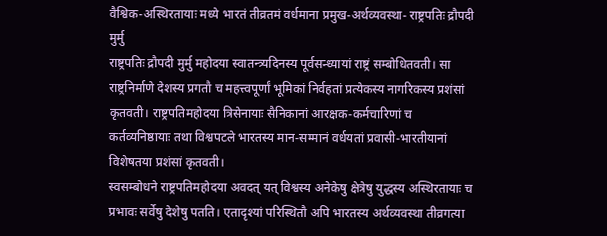वैश्विक-अस्थिरतायाः मध्ये भारतं तीव्रतमं वर्धमाना प्रमुख-अर्थव्यवस्था- राष्ट्रपतिः द्रौपदी मुर्मु
राष्ट्रपतिः द्रौपदी मुर्मु महोदया स्वातन्त्र्यदिनस्य पूर्वसन्ध्यायां राष्ट्रं सम्बोधितवती। सा राष्ट्रनिर्माणे देशस्य प्रगतौ च महत्त्वपूर्णां भूमिकां निर्वहतां प्रत्येकस्य नागरिकस्य प्रशंसां कृतवती। राष्ट्रपतिमहोदया त्रिसेनायाः सैनिकानां आरक्षक-कर्मचारिणां च कर्तव्यनिष्ठायाः तथा विश्वपटले भारतस्य मान-सम्मानं वर्धयतां प्रवासी-भारतीयानां विशेषतया प्रशंसां कृतवती।
स्वसम्बोधने राष्ट्रपतिमहोदया अवदत् यत् विश्वस्य अनेकेषु क्षेत्रेषु युद्धस्य अस्थिरतायाः च प्रभावः सर्वेषु देशेषु पतति। एतादृश्यां परिस्थितौ अपि भारतस्य अर्थव्यवस्था तीव्रगत्या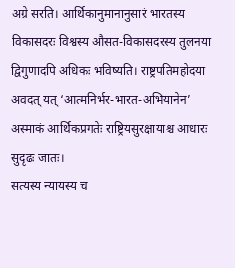अग्रे सरति। आर्थिकानुमानानुसारं भारतस्य विकासदरः विश्वस्य औसत-विकासदरस्य तुलनया द्विगुणादपि अधिकः भविष्यति। राष्ट्रपतिमहोदया अवदत् यत् ‘आत्मनिर्भर-भारत-अभियानेन’ अस्माकं आर्थिकप्रगतेः राष्ट्रियसुरक्षायाश्च आधारः सुदृढः जातः।
सत्यस्य न्यायस्य च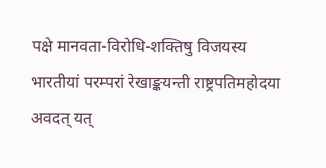पक्षे मानवता-विरोधि-शक्तिषु विजयस्य भारतीयां परम्परां रेखाङ्कयन्ती राष्ट्रपतिमहोदया अवदत् यत्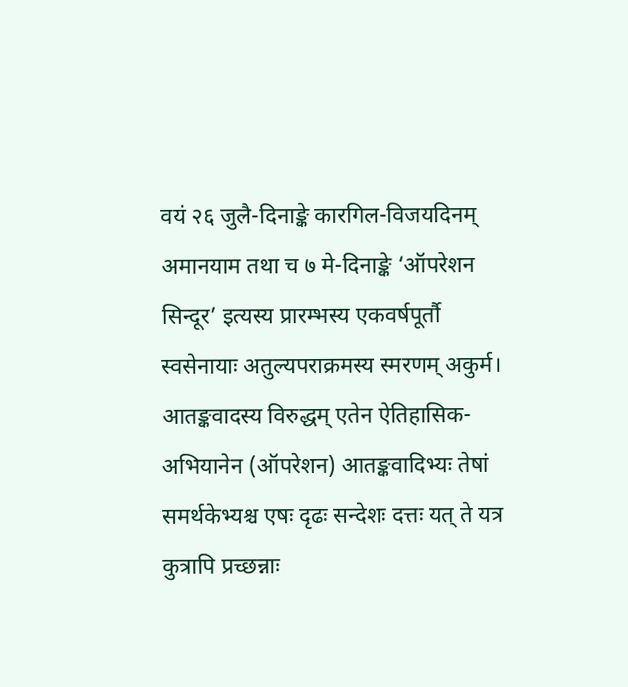वयं २६ जुलै-दिनाङ्के कारगिल-विजयदिनम् अमानयाम तथा च ७ मे-दिनाङ्के ‘ऑपरेशन सिन्दूर’ इत्यस्य प्रारम्भस्य एकवर्षपूर्तौ स्वसेनायाः अतुल्यपराक्रमस्य स्मरणम् अकुर्म। आतङ्कवादस्य विरुद्धम् एतेन ऐतिहासिक-अभियानेन (ऑपरेशन) आतङ्कवादिभ्यः तेषां समर्थकेभ्यश्च एषः दृढः सन्देशः दत्तः यत् ते यत्र कुत्रापि प्रच्छन्नाः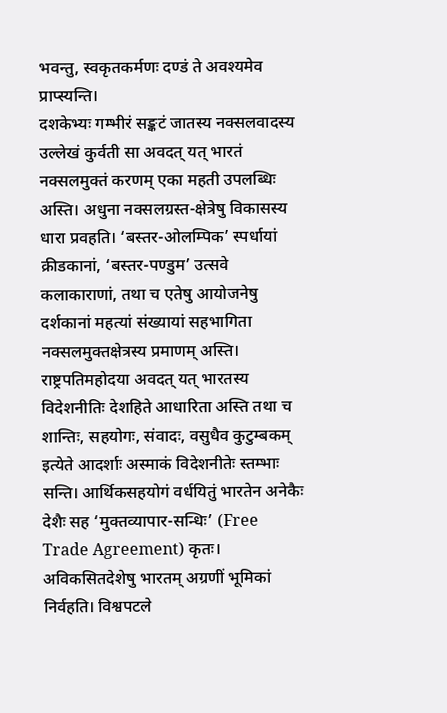भवन्तु, स्वकृतकर्मणः दण्डं ते अवश्यमेव प्राप्स्यन्ति।
दशकेभ्यः गम्भीरं सङ्कटं जातस्य नक्सलवादस्य उल्लेखं कुर्वती सा अवदत् यत् भारतं नक्सलमुक्तं करणम् एका महती उपलब्धिः अस्ति। अधुना नक्सलग्रस्त-क्षेत्रेषु विकासस्य धारा प्रवहति। ‘बस्तर-ओलम्पिक’ स्पर्धायां क्रीडकानां, ‘बस्तर-पण्डुम’ उत्सवे कलाकाराणां, तथा च एतेषु आयोजनेषु दर्शकानां महत्यां संख्यायां सहभागिता नक्सलमुक्तक्षेत्रस्य प्रमाणम् अस्ति।
राष्ट्रपतिमहोदया अवदत् यत् भारतस्य विदेशनीतिः देशहिते आधारिता अस्ति तथा च शान्तिः, सहयोगः, संवादः, वसुधैव कुटुम्बकम् इत्येते आदर्शाः अस्माकं विदेशनीतेः स्तम्भाः सन्ति। आर्थिकसहयोगं वर्धयितुं भारतेन अनेकैः देशैः सह ‘मुक्तव्यापार-सन्धिः’ (Free Trade Agreement) कृतः। अविकसितदेशेषु भारतम् अग्रणीं भूमिकां निर्वहति। विश्वपटले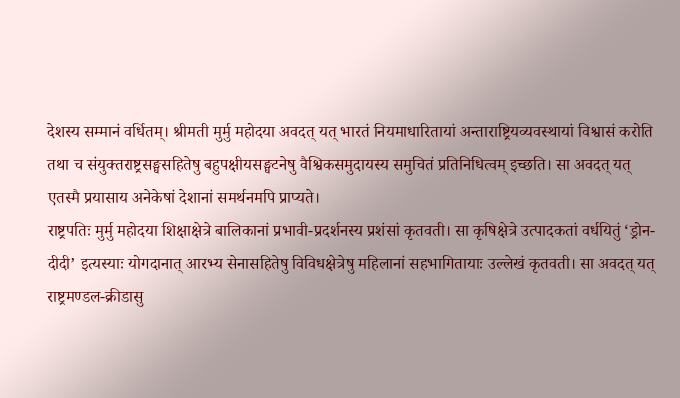देशस्य सम्मानं वर्धितम्। श्रीमती मुर्मु महोदया अवदत् यत् भारतं नियमाधारितायां अन्ताराष्ट्रियव्यवस्थायां विश्वासं करोति तथा च संयुक्तराष्ट्रसङ्घसहितेषु बहुपक्षीयसङ्घटनेषु वैश्विकसमुदायस्य समुचितं प्रतिनिधित्वम् इच्छति। सा अवदत् यत् एतस्मै प्रयासाय अनेकेषां देशानां समर्थनमपि प्राप्यते।
राष्ट्रपतिः मुर्मु महोदया शिक्षाक्षेत्रे बालिकानां प्रभावी-प्रदर्शनस्य प्रशंसां कृतवती। सा कृषिक्षेत्रे उत्पादकतां वर्धयितुं ‘ड्रोन-दीदी’ इत्यस्याः योगदानात् आरभ्य सेनासहितेषु विविधक्षेत्रेषु महिलानां सहभागितायाः उल्लेखं कृतवती। सा अवदत् यत् राष्ट्रमण्डल-क्रीडासु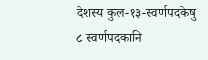देशस्य कुल-१३-स्वर्णपदकेषु ८ स्वर्णपदकानि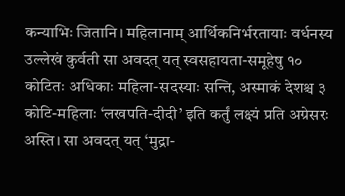कन्याभिः जितानि। महिलानाम् आर्थिकनिर्भरतायाः वर्धनस्य उल्लेखं कुर्वती सा अवदत् यत् स्वसहायता-समूहेषु १० कोटितः अधिकाः महिला-सदस्याः सन्ति, अस्माकं देशश्च ३ कोटि-महिलाः ‘लखपति-दीदी’ इति कर्तुं लक्ष्यं प्रति अग्रेसरः अस्ति। सा अवदत् यत् ‘मुद्रा-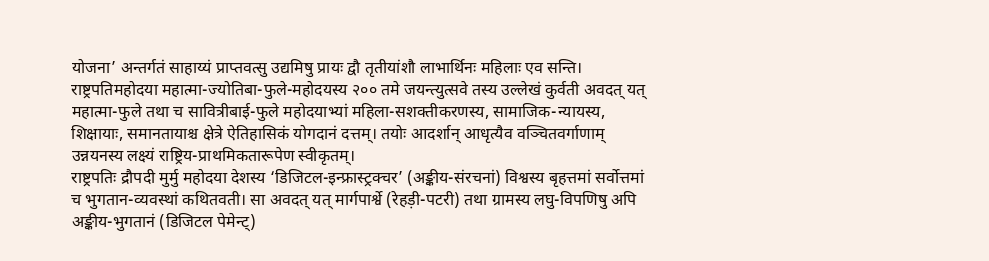योजना’ अन्तर्गतं साहाय्यं प्राप्तवत्सु उद्यमिषु प्रायः द्वौ तृतीयांशौ लाभार्थिनः महिलाः एव सन्ति।
राष्ट्रपतिमहोदया महात्मा-ज्योतिबा-फुले-महोदयस्य २०० तमे जयन्त्युत्सवे तस्य उल्लेखं कुर्वती अवदत् यत् महात्मा-फुले तथा च सावित्रीबाई-फुले महोदयाभ्यां महिला-सशक्तीकरणस्य, सामाजिक-न्यायस्य, शिक्षायाः, समानतायाश्च क्षेत्रे ऐतिहासिकं योगदानं दत्तम्। तयोः आदर्शान् आधृत्यैव वञ्चितवर्गाणाम् उन्नयनस्य लक्ष्यं राष्ट्रिय-प्राथमिकतारूपेण स्वीकृतम्।
राष्ट्रपतिः द्रौपदी मुर्मु महोदया देशस्य ‘डिजिटल-इन्फ्रास्ट्रक्चर’ (अङ्कीय-संरचनां) विश्वस्य बृहत्तमां सर्वोत्तमां च भुगतान-व्यवस्थां कथितवती। सा अवदत् यत् मार्गपार्श्वे (रेहड़ी-पटरी) तथा ग्रामस्य लघु-विपणिषु अपि अङ्कीय-भुगतानं (डिजिटल पेमेन्ट्)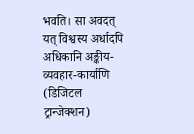भवति। सा अवदत् यत् विश्वस्य अर्धादपि अधिकानि अङ्कीय-व्यवहार-कार्याणि (डिजिटल ट्रान्जेक्शन)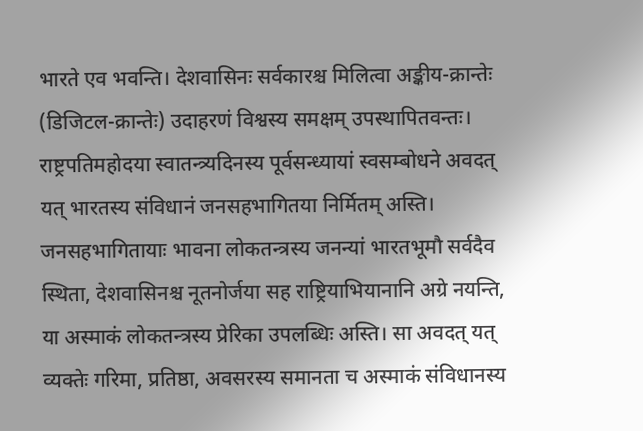भारते एव भवन्ति। देशवासिनः सर्वकारश्च मिलित्वा अङ्कीय-क्रान्तेः (डिजिटल-क्रान्तेः) उदाहरणं विश्वस्य समक्षम् उपस्थापितवन्तः।
राष्ट्रपतिमहोदया स्वातन्त्र्यदिनस्य पूर्वसन्ध्यायां स्वसम्बोधने अवदत् यत् भारतस्य संविधानं जनसहभागितया निर्मितम् अस्ति। जनसहभागितायाः भावना लोकतन्त्रस्य जनन्यां भारतभूमौ सर्वदैव स्थिता, देशवासिनश्च नूतनोर्जया सह राष्ट्रियाभियानानि अग्रे नयन्ति, या अस्माकं लोकतन्त्रस्य प्रेरिका उपलब्धिः अस्ति। सा अवदत् यत् व्यक्तेः गरिमा, प्रतिष्ठा, अवसरस्य समानता च अस्माकं संविधानस्य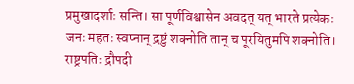प्रमुखादर्शाः सन्ति। सा पूर्णविश्वासेन अवदत् यत् भारते प्रत्येकः जनः महतः स्वप्नान् द्रष्टुं शक्नोति तान् च पूरयितुमपि शक्नोति।
राष्ट्रपतिः द्रौपदी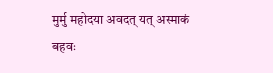मुर्मु महोदया अवदत् यत् अस्माकं बहवः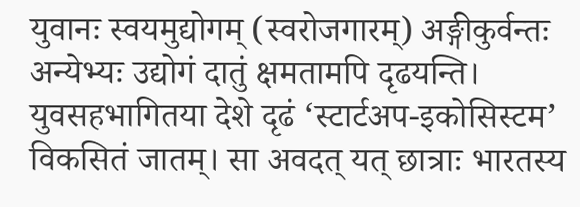युवानः स्वयमुद्योगम् (स्वरोजगारम्) अङ्गीकुर्वन्तः अन्येभ्यः उद्योगं दातुं क्षमतामपि दृढयन्ति। युवसहभागितया देशे दृढं ‘स्टार्टअप-इकोसिस्टम’ विकसितं जातम्। सा अवदत् यत् छात्राः भारतस्य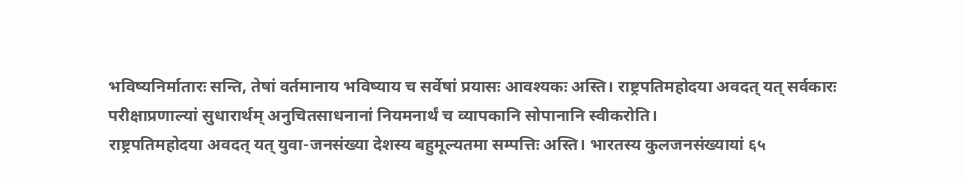भविष्यनिर्मातारः सन्ति, तेषां वर्तमानाय भविष्याय च सर्वेषां प्रयासः आवश्यकः अस्ति। राष्ट्रपतिमहोदया अवदत् यत् सर्वकारः परीक्षाप्रणाल्यां सुधारार्थम् अनुचितसाधनानां नियमनार्थं च व्यापकानि सोपानानि स्वीकरोति।
राष्ट्रपतिमहोदया अवदत् यत् युवा-जनसंख्या देशस्य बहुमूल्यतमा सम्पत्तिः अस्ति। भारतस्य कुलजनसंख्यायां ६५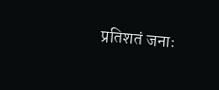प्रतिशतं जनाः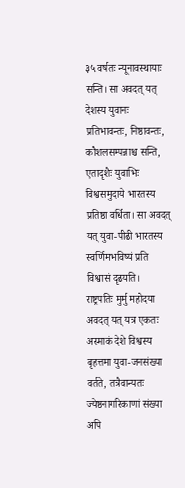३५ वर्षतः न्यूनावस्थायाः सन्ति। सा अवदत् यत् देशस्य युवानः प्रतिभावन्तः, निष्ठावन्तः, कौशलसम्पन्नाश्च सन्ति, एतादृशैः युवाभिः विश्वसमुदाये भारतस्य प्रतिष्ठा वर्धिता। सा अवदत् यत् युवा-पीढी भारतस्य स्वर्णिमभविष्यं प्रति विश्वासं दृढयति।
राष्ट्रपतिः मुर्मु महोदया अवदत् यत् यत्र एकतः अस्माकं देशे विश्वस्य बृहत्तमा युवा-जनसंख्या वर्तते, तत्रैवान्यतः ज्येष्ठनागरिकाणां संख्या अपि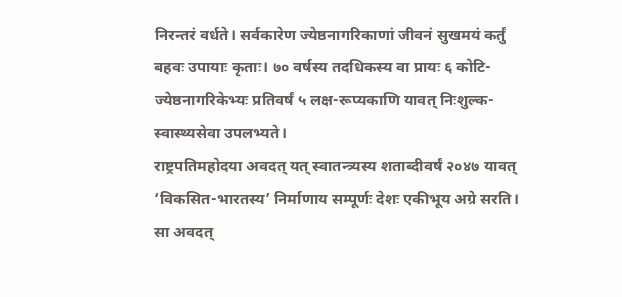निरन्तरं वर्धते। सर्वकारेण ज्येष्ठनागरिकाणां जीवनं सुखमयं कर्तुं बहवः उपायाः कृताः। ७० वर्षस्य तदधिकस्य वा प्रायः ६ कोटि-ज्येष्ठनागरिकेभ्यः प्रतिवर्षं ५ लक्ष-रूप्यकाणि यावत् निःशुल्क-स्वास्थ्यसेवा उपलभ्यते।
राष्ट्रपतिमहोदया अवदत् यत् स्वातन्त्र्यस्य शताब्दीवर्षं २०४७ यावत् ‘विकसित-भारतस्य’ निर्माणाय सम्पूर्णः देशः एकीभूय अग्रे सरति। सा अवदत्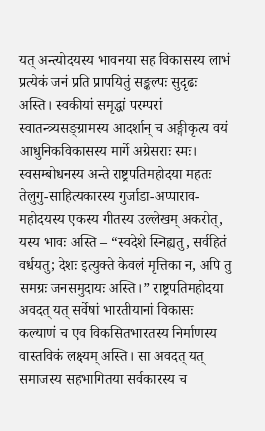यत् अन्त्योदयस्य भावनया सह विकासस्य लाभं प्रत्येकं जनं प्रति प्रापयितुं सङ्कल्पः सुदृढः अस्ति। स्वकीयां समृद्धां परम्परां स्वातन्त्र्यसङ्ग्रामस्य आदर्शान् च अङ्गीकृत्य वयं आधुनिकविकासस्य मार्गे अग्रेसराः स्मः।
स्वसम्बोधनस्य अन्ते राष्ट्रपतिमहोदया महतः तेलुगु-साहित्यकारस्य गुर्जाडा-अप्पाराव-महोदयस्य एकस्य गीतस्य उल्लेखम् अकरोत्, यस्य भावः अस्ति – “स्वदेशे स्निह्यतु, सर्वहितं वर्धयतु; देशः इत्युक्ते केवलं मृत्तिका न, अपि तु समग्रः जनसमुदायः अस्ति।” राष्ट्रपतिमहोदया अवदत् यत् सर्वेषां भारतीयानां विकासः कल्याणं च एव विकसितभारतस्य निर्माणस्य वास्तविकं लक्ष्यम् अस्ति। सा अवदत् यत् समाजस्य सहभागितया सर्वकारस्य च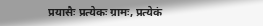प्रयासैः प्रत्येकः ग्रामः, प्रत्येकं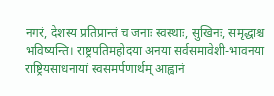नगरं, देशस्य प्रतिप्रान्तं च जनाः स्वस्थाः, सुखिनः, समृद्धाश्च भविष्यन्ति। राष्ट्रपतिमहोदया अनया सर्वसमावेशी-भावनया राष्ट्रियसाधनायां स्वसमर्पणार्थम् आह्वानं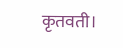कृतवती।